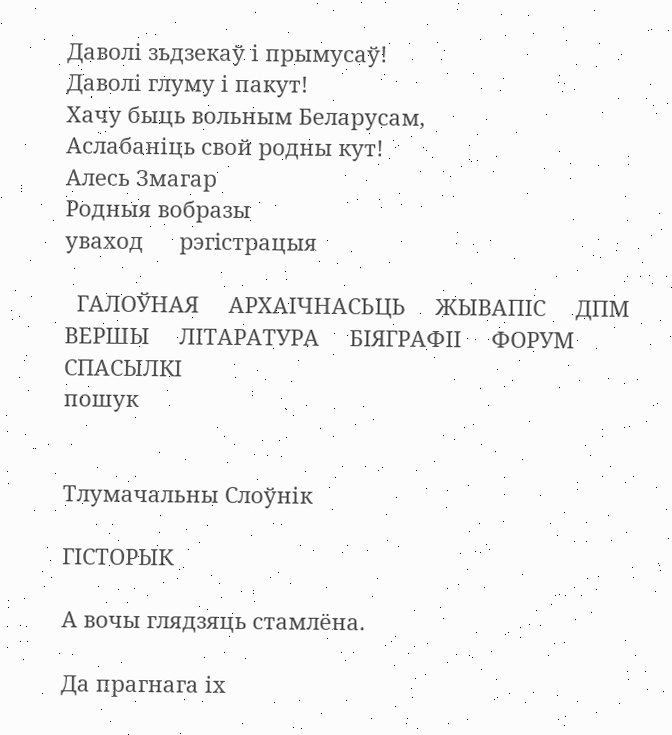Даволі зьдзекаў і прымусаў!
Даволі глуму і пакут!
Хачу быць вольным Беларусам‚
Аслабаніць свой родны кут!
Алесь Змагар
Родныя вобразы
уваход      рэгiстрацыя

  ГАЛОЎНАЯ     АРХАІЧНАСЬЦЬ     ЖЫВАПІС     ДПМ     ВЕРШЫ     ЛІТАРАТУРА     БІЯГРАФІІ     ФОРУМ     СПАСЫЛКІ
пошук


Тлумачальны Слоўнік

ГІСТОРЫК

А вочы глядзяць стамлёна.

Да прагнага іх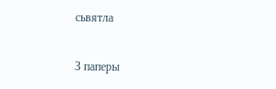сьвятла

З паперы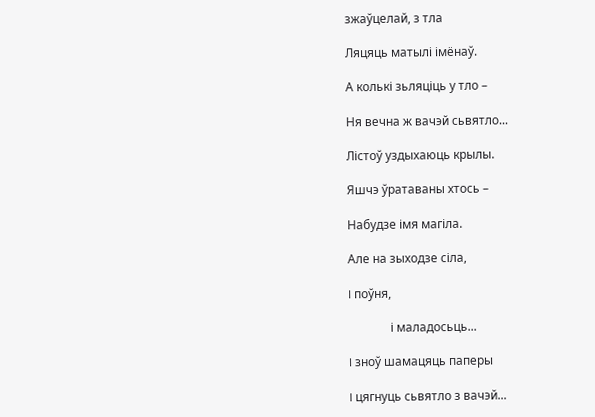зжаўцелай, з тла

Ляцяць матылі імёнаў.

А колькі зьляціць у тло –

Ня вечна ж вачэй сьвятло...

Лістоў уздыхаюць крылы.

Яшчэ ўратаваны хтось –

Набудзе імя магіла.

Але на зыходзе сіла,

I поўня,

              і маладосьць...

I зноў шамацяць паперы

I цягнуць сьвятло з вачэй...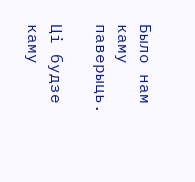Было нам каму паверыць.

Ці будзе каму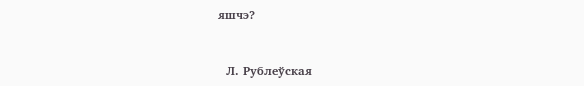яшчэ?


  Л. Рублеўская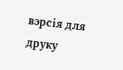вэрсія для друку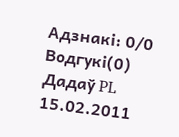Адзнакi: 0/0 Водгукі(0)
Дадаў PL 15.02.2011